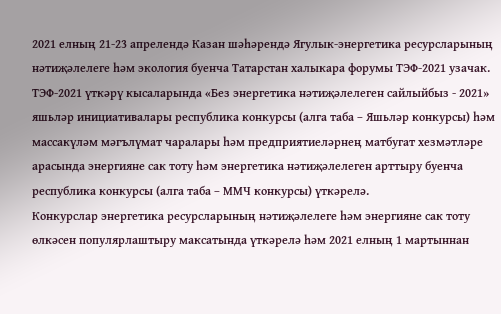2021 елның 21-23 апрелендә Казан шәһәрендә Ягулык-энергетика ресурсларының нәтиҗәлелеге һәм экология буенча Татарстан халыкара форумы ТЭФ-2021 узачак.
ТЭФ-2021 үткәрү кысаларында «Без энергетика нәтиҗәлелеген сайлыйбыз - 2021» яшьләр инициативалары республика конкурсы (алга таба – Яшьләр конкурсы) һәм массакүләм мәгълүмат чаралары һәм предприятиеләрнең матбугат хезмәтләре арасында энергияне сак тоту һәм энергетика нәтиҗәлелеген арттыру буенча республика конкурсы (алга таба – ММЧ конкурсы) үткәрелә.
Конкурслар энергетика ресурсларының нәтиҗәлелеге һәм энергияне сак тоту өлкәсен популярлаштыру максатында үткәрелә һәм 2021 елның 1 мартыннан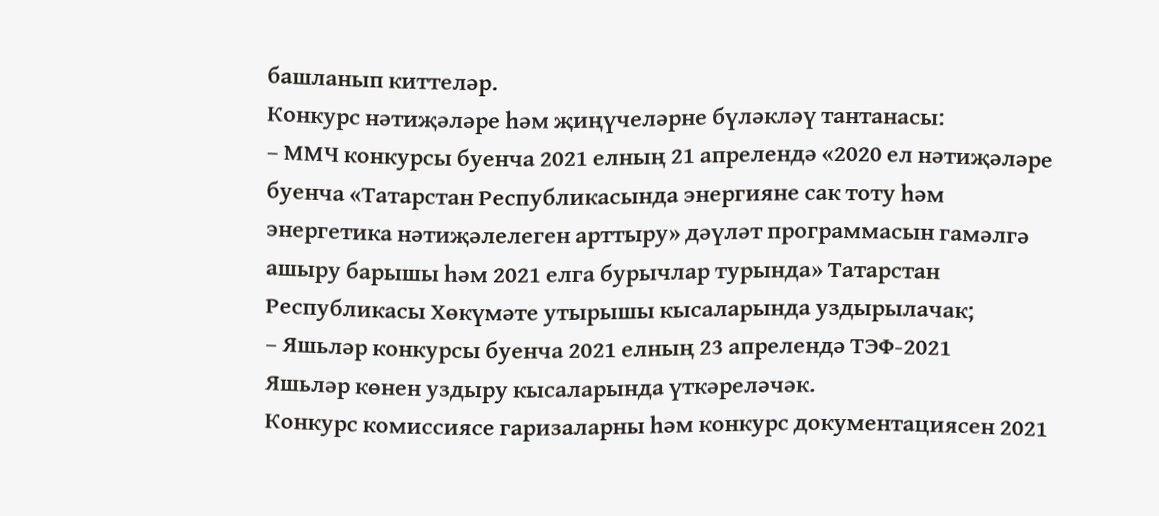башланып киттеләр.
Конкурс нәтиҗәләре һәм җиңүчеләрне бүләкләү тантанасы:
– ММЧ конкурсы буенча 2021 елның 21 апрелендә «2020 ел нәтиҗәләре буенча «Татарстан Республикасында энергияне сак тоту һәм энергетика нәтиҗәлелеген арттыру» дәүләт программасын гамәлгә ашыру барышы һәм 2021 елга бурычлар турында» Татарстан Республикасы Хөкүмәте утырышы кысаларында уздырылачак;
– Яшьләр конкурсы буенча 2021 елның 23 апрелендә ТЭФ-2021
Яшьләр көнен уздыру кысаларында үткәреләчәк.
Конкурс комиссиясе гаризаларны һәм конкурс документациясен 2021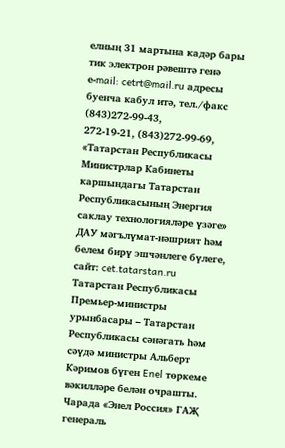елның 31 мартына кадәр бары тик электрон рәвештә генә
е-mail: cetrt@mail.ru адресы буенча кабул итә, тел./факс (843)272-99-43,
272-19-21, (843)272-99-69, «Татарстан Республикасы Министрлар Кабинеты каршындагы Татарстан Республикасының Энергия саклау технологияләре үзәге» ДАУ мәгълүмат-нәшрият һәм белем бирү эшчәнлеге бүлеге, сайт: cet.tatarstan.ru
Татарстан Республикасы Премьер-министры урынбасары – Татарстан Республикасы сәнәгать һәм сәүдә министры Альберт Кәримов бүген Enel төркеме вәкилләре белән очрашты. Чарада «Энел Россия» ГАҖ генераль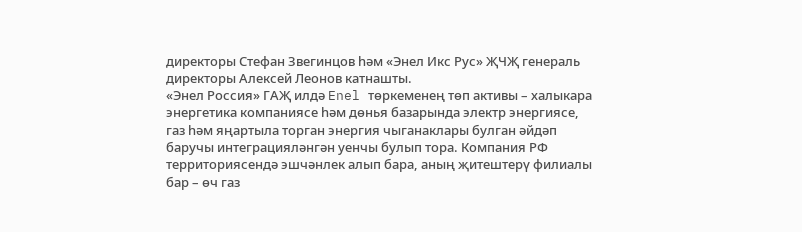директоры Стефан Звегинцов һәм «Энел Икс Рус» ҖЧҖ генераль директоры Алексей Леонов катнашты.
«Энел Россия» ГАҖ илдә Enel төркеменең төп активы – халыкара энергетика компаниясе һәм дөнья базарында электр энергиясе, газ һәм яңартыла торган энергия чыганаклары булган әйдәп баручы интеграцияләнгән уенчы булып тора. Компания РФ территориясендә эшчәнлек алып бара, аның җитештерү филиалы бар – өч газ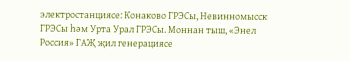электростанциясе: Конаково ГРЭСы, Невинномысск ГРЭСы һәм Урта Урал ГРЭСы. Моннан тыш, «Энел Россия» ГАҖ җил генерациясе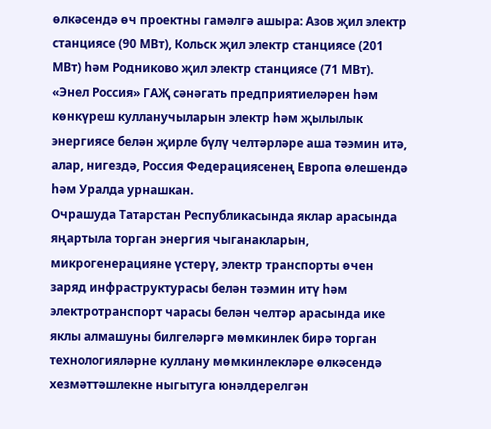өлкәсендә өч проектны гамәлгә ашыра: Азов җил электр станциясе (90 МВт), Кольск җил электр станциясе (201 МВт) һәм Родниково җил электр станциясе (71 МВт).
«Энел Россия» ГАҖ сәнәгать предприятиеләрен һәм көнкүреш кулланучыларын электр һәм җылылык энергиясе белән җирле бүлү челтәрләре аша тәэмин итә, алар, нигездә, Россия Федерациясенең Европа өлешендә һәм Уралда урнашкан.
Очрашуда Татарстан Республикасында яклар арасында яңартыла торган энергия чыганакларын, микрогенерацияне үстерү, электр транспорты өчен заряд инфраструктурасы белән тәэмин итү һәм электротранспорт чарасы белән челтәр арасында ике яклы алмашуны билгеләргә мөмкинлек бирә торган технологияләрне куллану мөмкинлекләре өлкәсендә хезмәттәшлекне ныгытуга юнәлдерелгән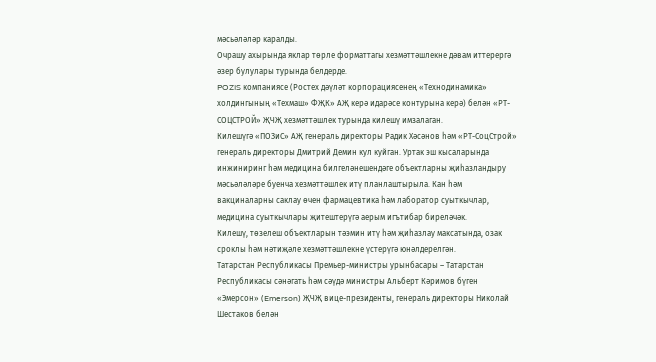мәсьәләләр каралды.
Очрашу ахырында яклар төрле форматтагы хезмәттәшлекне дәвам иттерергә әзер булулары турында белдерде.
POZIS компаниясе (Ростех дәүләт корпорациясенең «Технодинамика» холдингының «Техмаш» ФҖК» АҖ керә идарәсе контурына керә) белән «РТ-СОЦСТРОЙ» ҖЧҖ хезмәттәшлек турында килешү имзалаган.
Килешүгә «ПОЗиС» АҖ генераль директоры Радик Хәсәнов һәм «РТ-СоцСтрой» генераль директоры Дмитрий Демин кул куйган. Уртак эш кысаларында инжиниринг һәм медицина билгеләнешендәге объектларны җиһазландыру мәсьәләләре буенча хезмәттәшлек итү планлаштырыла. Кан һәм вакциналарны саклау өчен фармацевтика һәм лаборатор суыткычлар, медицина суыткычлары җитештерүгә аерым игътибар биреләчәк.
Килешү, төзелеш объектларын тәэмин итү һәм җиһазлау максатында, озак сроклы һәм нәтиҗәле хезмәттәшлекне үстерүгә юнәлдерелгән.
Татарстан Республикасы Премьер-министры урынбасары – Татарстан Республикасы сәнәгать һәм сәүдә министры Альберт Кәримов бүген «Эмерсон» (Emerson) ҖЧҖ вице-президенты, генераль директоры Николай Шестаков белән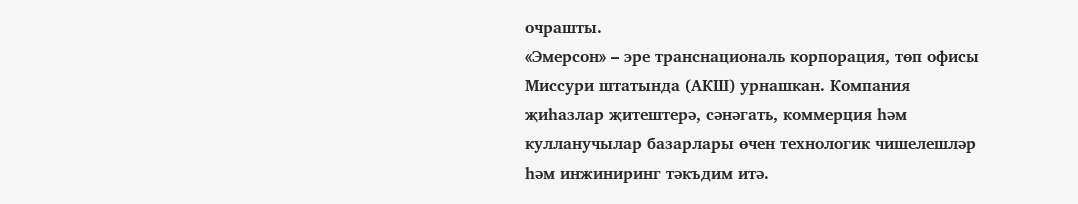очрашты.
«Эмерсон» – эре транснациональ корпорация, төп офисы Миссури штатында (АКШ) урнашкан. Компания җиһазлар җитештерә, сәнәгать, коммерция һәм кулланучылар базарлары өчен технологик чишелешләр һәм инжиниринг тәкъдим итә.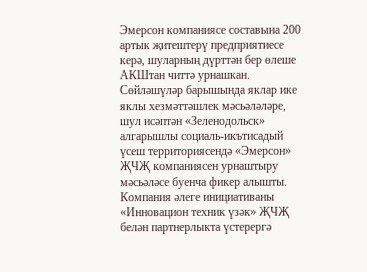Эмерсон компаниясе составына 200 артык җитештерү предприятиесе керә, шуларның дүрттән бер өлеше АКШтан читтә урнашкан.
Сөйләшүләр барышында яклар ике яклы хезмәттәшлек мәсьәләләре, шул исәптән «Зеленодольск» алгарышлы социаль-икътисадый үсеш территориясендә «Эмерсон» ҖЧҖ компаниясен урнаштыру мәсьәләсе буенча фикер алышты. Компания әлеге инициативаны «Инновацион техник үзәк» ҖЧҖ белән партнерлыкта үстерергә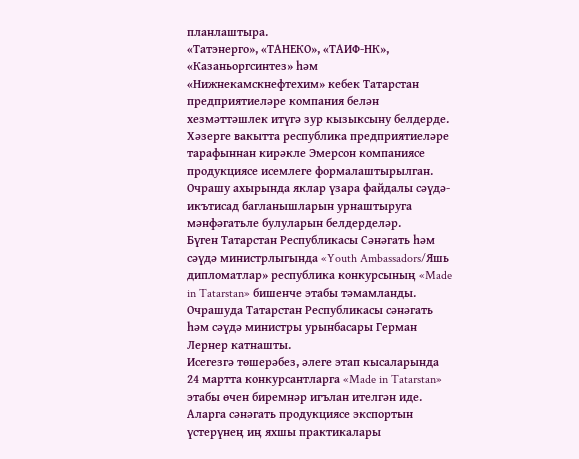планлаштыра.
«Татэнерго», «ТАНЕКО», «ТАИФ-НК», «Казаньоргсинтез» һәм «Нижнекамскнефтехим» кебек Татарстан предприятиеләре компания белән хезмәттәшлек итүгә зур кызыксыну белдерде. Хәзерге вакытта республика предприятиеләре тарафыннан кирәкле Эмерсон компаниясе продукциясе исемлеге формалаштырылган.
Очрашу ахырында яклар үзара файдалы сәүдә-икътисад багланышларын урнаштыруга мәнфәгатьле булуларын белдерделәр.
Бүген Татарстан Республикасы Сәнәгать һәм сәүдә министрлыгында «Youth Ambassadors/Яшь дипломатлар» республика конкурсының «Made in Tatarstan» бишенче этабы тәмамланды. Очрашуда Татарстан Республикасы сәнәгать һәм сәүдә министры урынбасары Герман Лернер катнашты.
Исегезгә төшерәбез, әлеге этап кысаларында 24 мартта конкурсантларга «Made in Tatarstan» этабы өчен биремнәр игълан ителгән иде. Аларга сәнәгать продукциясе экспортын үстерүнең иң яхшы практикалары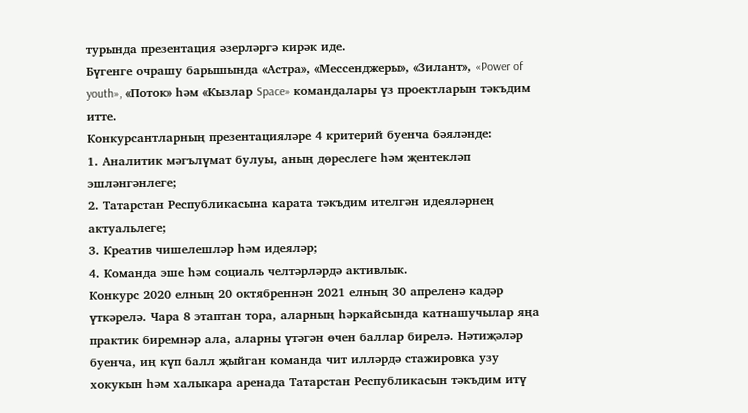турында презентация әзерләргә кирәк иде.
Бүгенге очрашу барышында «Астра», «Мессенджеры», «Зилант», «Power of youth», «Поток» һәм «Кызлар Space» командалары үз проектларын тәкъдим итте.
Конкурсантларның презентацияләре 4 критерий буенча бәяләнде:
1. Аналитик мәгълүмат булуы, аның дөреслеге һәм җентекләп эшләнгәнлеге;
2. Татарстан Республикасына карата тәкъдим ителгән идеяләрнең актуальлеге;
3. Креатив чишелешләр һәм идеяләр;
4. Команда эше һәм социаль челтәрләрдә активлык.
Конкурс 2020 елның 20 октябреннән 2021 елның 30 апреленә кадәр үткәрелә. Чара 8 этаптан тора, аларның һәркайсында катнашучылар яңа практик биремнәр ала, аларны үтәгән өчен баллар бирелә. Нәтиҗәләр буенча, иң күп балл җыйган команда чит илләрдә стажировка узу хокукын һәм халыкара аренада Татарстан Республикасын тәкъдим итү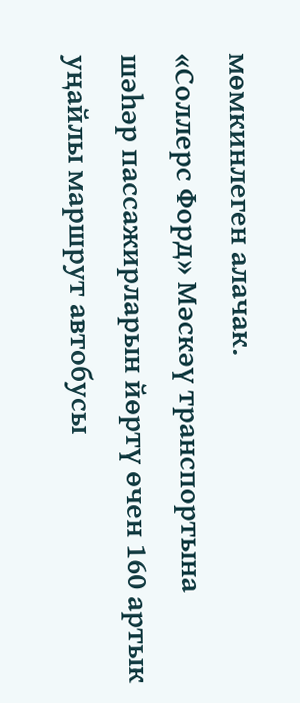мөмкинлеген алачак.
«Соллерс Форд» Мәскәү транспортына шәһәр пассажирларын йөртү өчен 160 артык уңайлы маршрут автобусы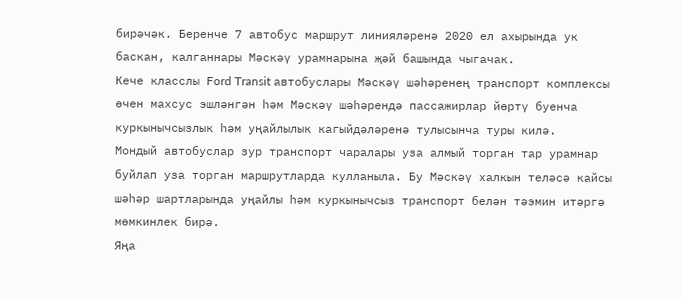бирәчәк. Беренче 7 автобус маршрут линияләренә 2020 ел ахырында ук баскан, калганнары Мәскәү урамнарына җәй башында чыгачак.
Кече класслы Ford Transit автобуслары Мәскәү шәһәренең транспорт комплексы өчен махсус эшләнгән һәм Мәскәү шәһәрендә пассажирлар йөртү буенча куркынычсызлык һәм уңайлылык кагыйдәләренә тулысынча туры килә.
Мондый автобуслар зур транспорт чаралары уза алмый торган тар урамнар буйлап уза торган маршрутларда кулланыла. Бу Мәскәү халкын теләсә кайсы шәһәр шартларында уңайлы һәм куркынычсыз транспорт белән тәэмин итәргә мөмкинлек бирә.
Яңа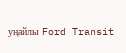уңайлы Ford Transit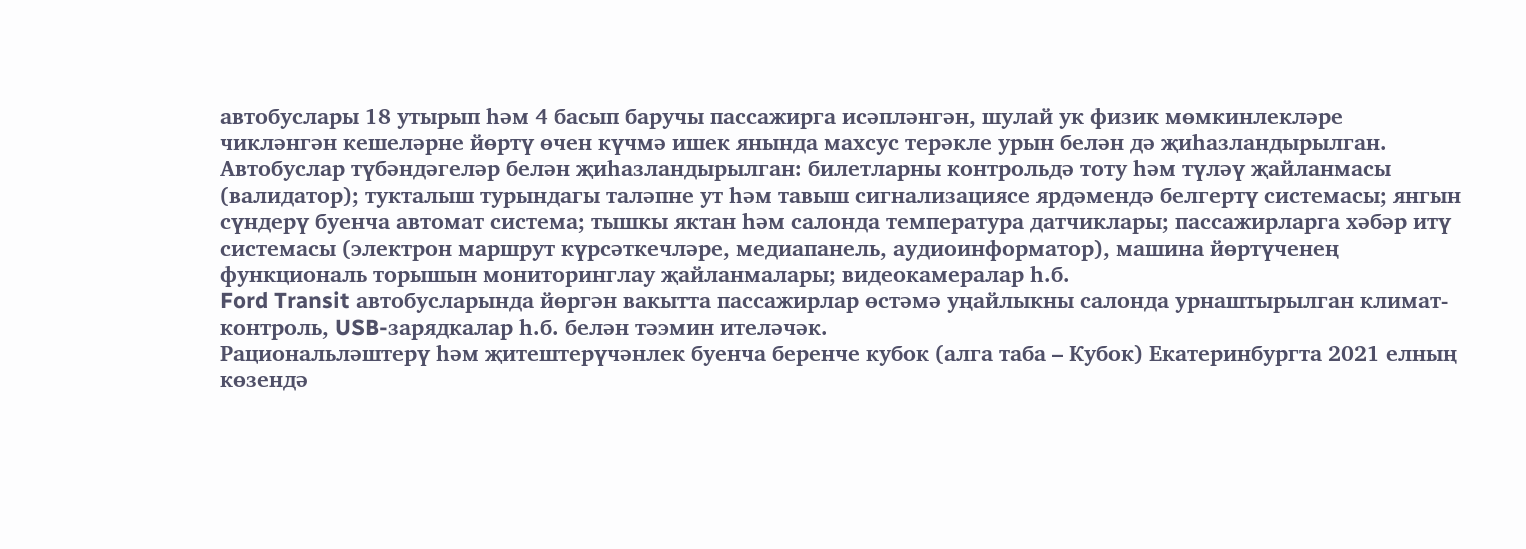автобуслары 18 утырып һәм 4 басып баручы пассажирга исәпләнгән, шулай ук физик мөмкинлекләре чикләнгән кешеләрне йөртү өчен күчмә ишек янында махсус терәкле урын белән дә җиһазландырылган.
Автобуслар түбәндәгеләр белән җиһазландырылган: билетларны контрольдә тоту һәм түләү җайланмасы (валидатор); тукталыш турындагы таләпне ут һәм тавыш сигнализациясе ярдәмендә белгертү системасы; янгын сүндерү буенча автомат система; тышкы яктан һәм салонда температура датчиклары; пассажирларга хәбәр итү системасы (электрон маршрут күрсәткечләре, медиапанель, аудиоинформатор), машина йөртүченең функциональ торышын мониторинглау җайланмалары; видеокамералар һ.б.
Ford Transit автобусларында йөргән вакытта пассажирлар өстәмә уңайлыкны салонда урнаштырылган климат-контроль, USB-зарядкалар һ.б. белән тәэмин ителәчәк.
Рациональләштерү һәм җитештерүчәнлек буенча беренче кубок (алга таба – Кубок) Екатеринбургта 2021 елның көзендә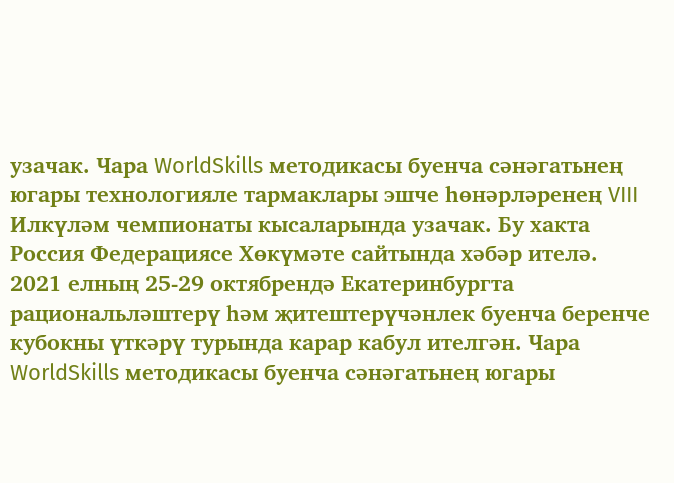узачак. Чара WorldSkills методикасы буенча сәнәгатьнең югары технологияле тармаклары эшче һөнәрләренең VIII Илкүләм чемпионаты кысаларында узачак. Бу хакта Россия Федерациясе Хөкүмәте сайтында хәбәр ителә.
2021 елның 25-29 октябрендә Екатеринбургта рациональләштерү һәм җитештерүчәнлек буенча беренче кубокны үткәрү турында карар кабул ителгән. Чара WorldSkills методикасы буенча сәнәгатьнең югары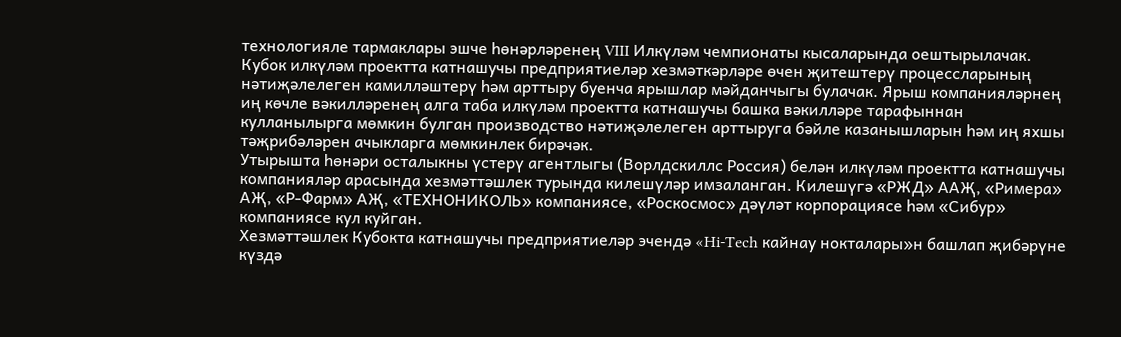технологияле тармаклары эшче һөнәрләренең VIII Илкүләм чемпионаты кысаларында оештырылачак.
Кубок илкүләм проектта катнашучы предприятиеләр хезмәткәрләре өчен җитештерү процессларының нәтиҗәлелеген камилләштерү һәм арттыру буенча ярышлар мәйданчыгы булачак. Ярыш компанияләрнең иң көчле вәкилләренең алга таба илкүләм проектта катнашучы башка вәкилләре тарафыннан кулланылырга мөмкин булган производство нәтиҗәлелеген арттыруга бәйле казанышларын һәм иң яхшы тәҗрибәләрен ачыкларга мөмкинлек бирәчәк.
Утырышта һөнәри осталыкны үстерү агентлыгы (Ворлдскиллс Россия) белән илкүләм проектта катнашучы компанияләр арасында хезмәттәшлек турында килешүләр имзаланган. Килешүгә «РЖД» ААҖ, «Римера» АҖ, «Р-Фарм» АҖ, «ТЕХНОНИКОЛЬ» компаниясе, «Роскосмос» дәүләт корпорациясе һәм «Сибур» компаниясе кул куйган.
Хезмәттәшлек Кубокта катнашучы предприятиеләр эчендә «Hi-Tech кайнау нокталары»н башлап җибәрүне күздә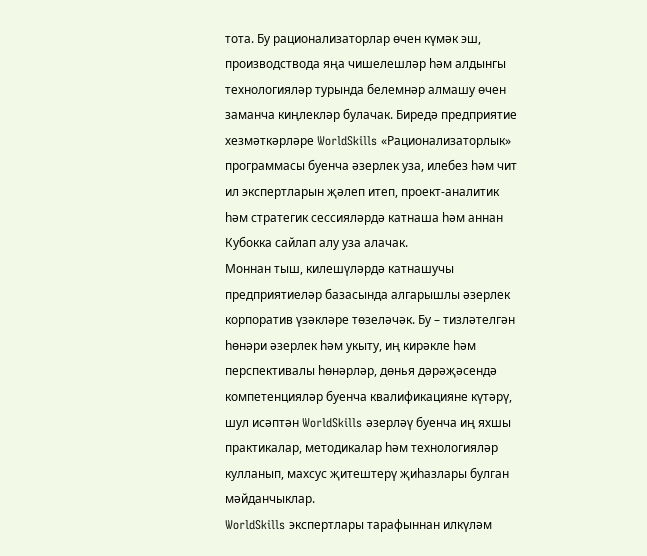тота. Бу рационализаторлар өчен күмәк эш, производствода яңа чишелешләр һәм алдынгы технологияләр турында белемнәр алмашу өчен заманча киңлекләр булачак. Биредә предприятие хезмәткәрләре WorldSkills «Рационализаторлык» программасы буенча әзерлек уза, илебез һәм чит ил экспертларын җәлеп итеп, проект-аналитик һәм стратегик сессияләрдә катнаша һәм аннан Кубокка сайлап алу уза алачак.
Моннан тыш, килешүләрдә катнашучы предприятиеләр базасында алгарышлы әзерлек корпоратив үзәкләре төзеләчәк. Бу – тизләтелгән һөнәри әзерлек һәм укыту, иң кирәкле һәм перспективалы һөнәрләр, дөнья дәрәҗәсендә компетенцияләр буенча квалификацияне күтәрү, шул исәптән WorldSkills әзерләү буенча иң яхшы практикалар, методикалар һәм технологияләр кулланып, махсус җитештерү җиһазлары булган мәйданчыклар.
WorldSkills экспертлары тарафыннан илкүләм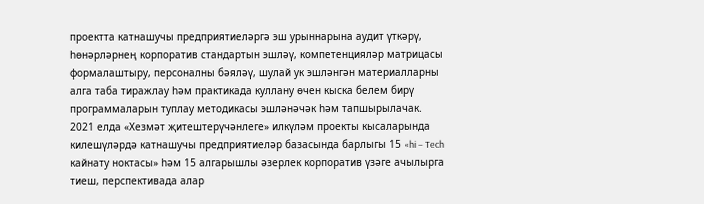проектта катнашучы предприятиеләргә эш урыннарына аудит үткәрү, һөнәрләрнең корпоратив стандартын эшләү, компетенцияләр матрицасы формалаштыру, персоналны бәяләү, шулай ук эшләнгән материалларны алга таба тиражлау һәм практикада куллану өчен кыска белем бирү программаларын туплау методикасы эшләнәчәк һәм тапшырылачак.
2021 елда «Хезмәт җитештерүчәнлеге» илкүләм проекты кысаларында килешүләрдә катнашучы предприятиеләр базасында барлыгы 15 «hi – Tech кайнату ноктасы» һәм 15 алгарышлы әзерлек корпоратив үзәге ачылырга тиеш, перспективада алар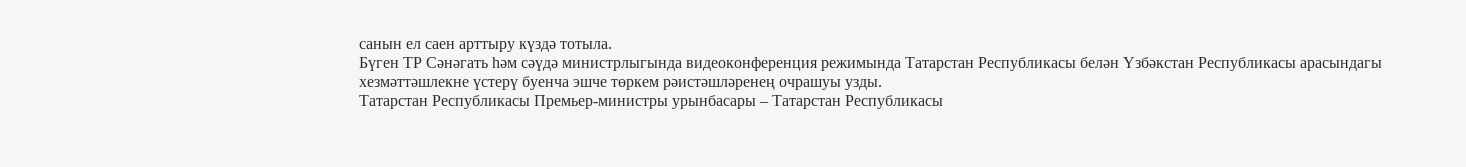санын ел саен арттыру күздә тотыла.
Бүген ТР Сәнәгать һәм сәүдә министрлыгында видеоконференция режимында Татарстан Республикасы белән Үзбәкстан Республикасы арасындагы хезмәттәшлекне үстерү буенча эшче төркем рәистәшләренең очрашуы узды.
Татарстан Республикасы Премьер-министры урынбасары – Татарстан Республикасы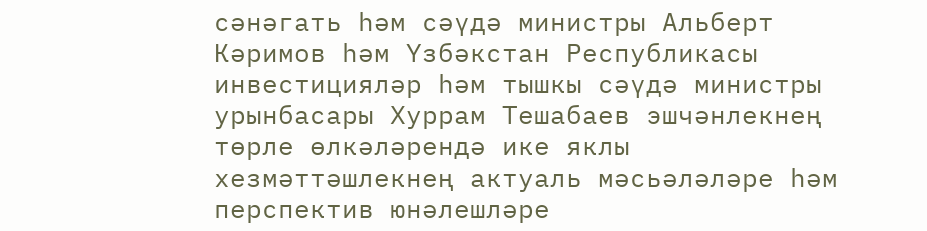сәнәгать һәм сәүдә министры Альберт Кәримов һәм Үзбәкстан Республикасы инвестицияләр һәм тышкы сәүдә министры урынбасары Хуррам Тешабаев эшчәнлекнең төрле өлкәләрендә ике яклы хезмәттәшлекнең актуаль мәсьәләләре һәм перспектив юнәлешләре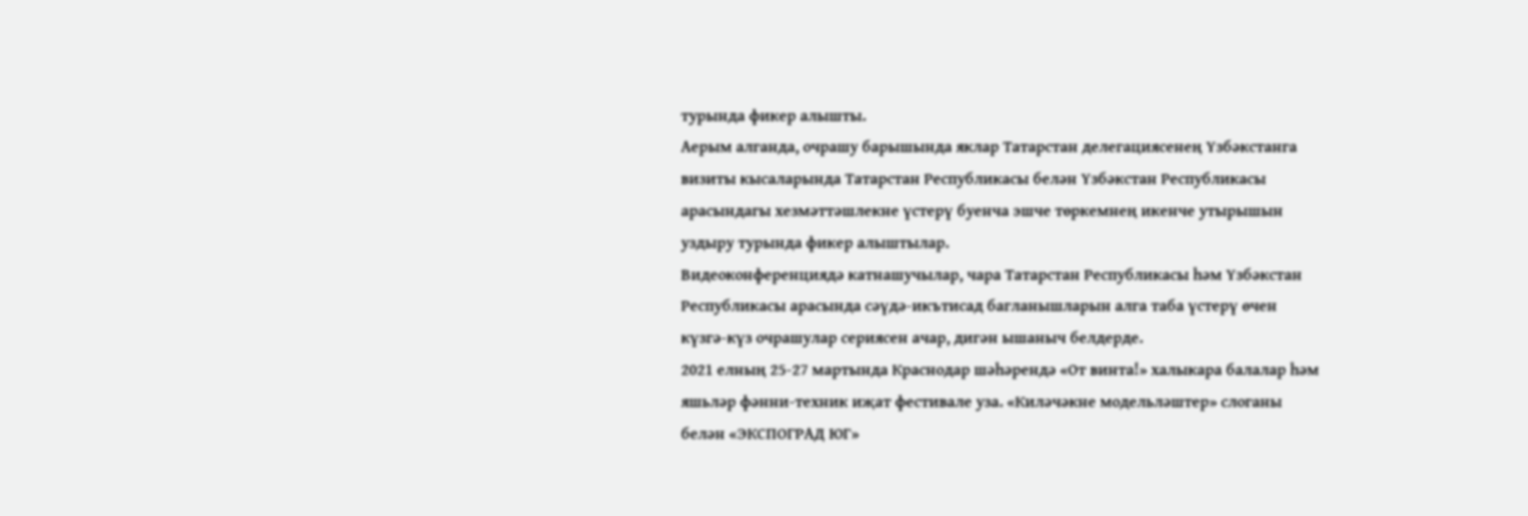турында фикер алышты.
Аерым алганда, очрашу барышында яклар Татарстан делегациясенең Үзбәкстанга визиты кысаларында Татарстан Республикасы белән Үзбәкстан Республикасы арасындагы хезмәттәшлекне үстерү буенча эшче төркемнең икенче утырышын уздыру турында фикер алыштылар.
Видеоконференциядә катнашучылар, чара Татарстан Республикасы һәм Үзбәкстан Республикасы арасында сәүдә-икътисад багланышларын алга таба үстерү өчен күзгә-күз очрашулар сериясен ачар, дигән ышаныч белдерде.
2021 елның 25-27 мартында Краснодар шәһәрендә «От винта!» халыкара балалар һәм яшьләр фәнни-техник иҗат фестивале уза. «Киләчәкне модельләштер» слоганы белән «ЭКСПОГРАД ЮГ»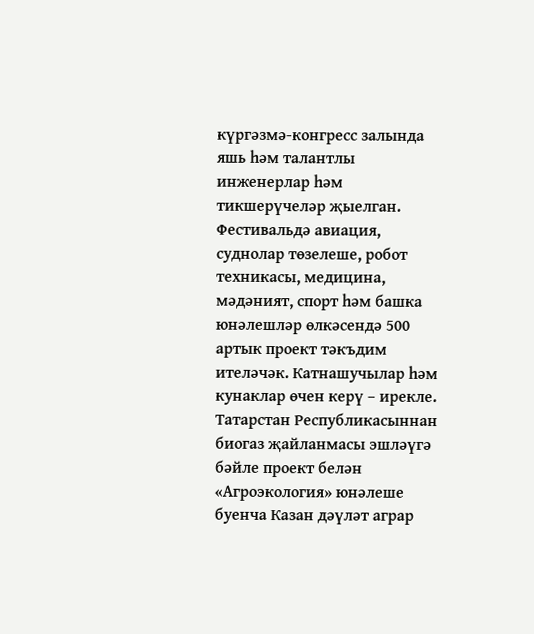күргәзмә-конгресс залында яшь һәм талантлы инженерлар һәм тикшерүчеләр җыелган. Фестивальдә авиация, суднолар төзелеше, робот техникасы, медицина, мәдәният, спорт һәм башка юнәлешләр өлкәсендә 500 артык проект тәкъдим ителәчәк. Катнашучылар һәм кунаклар өчен керү – ирекле.
Татарстан Республикасыннан биогаз җайланмасы эшләүгә бәйле проект белән «Агроэкология» юнәлеше буенча Казан дәүләт аграр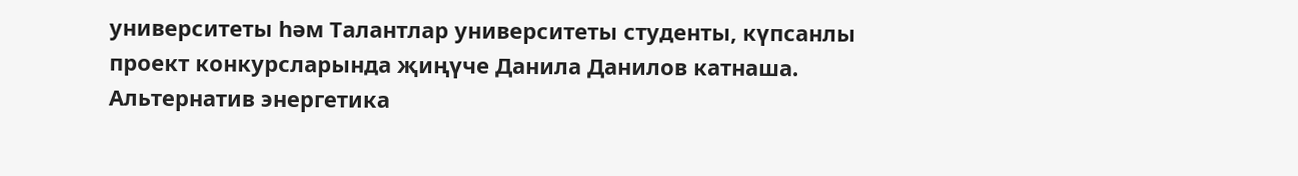университеты һәм Талантлар университеты студенты, күпсанлы проект конкурсларында җиңүче Данила Данилов катнаша.
Альтернатив энергетика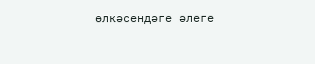өлкәсендәге әлеге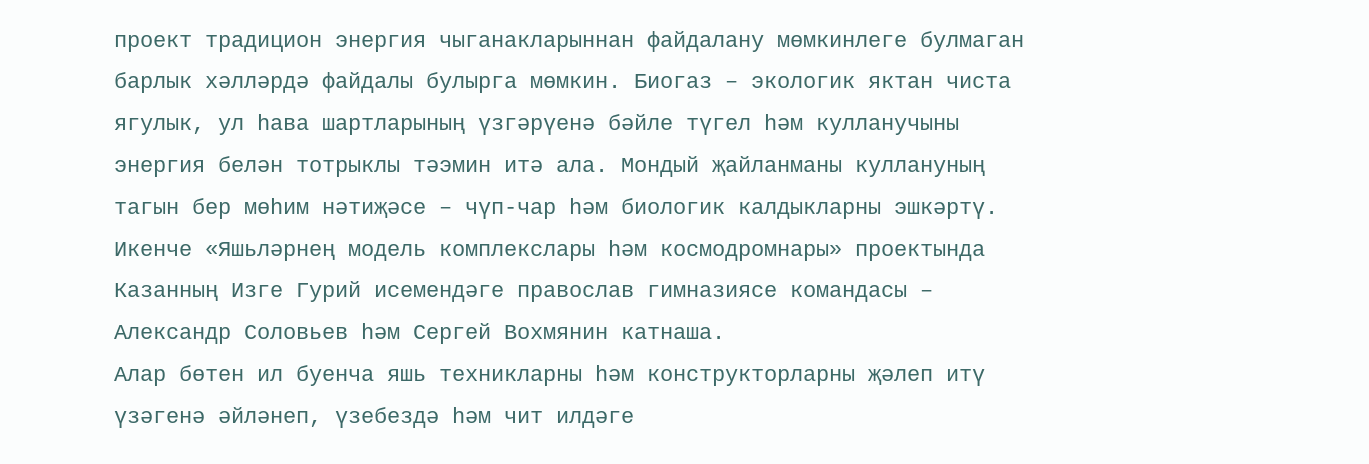проект традицион энергия чыганакларыннан файдалану мөмкинлеге булмаган барлык хәлләрдә файдалы булырга мөмкин. Биогаз – экологик яктан чиста ягулык, ул һава шартларының үзгәрүенә бәйле түгел һәм кулланучыны энергия белән тотрыклы тәэмин итә ала. Мондый җайланманы куллануның тагын бер мөһим нәтиҗәсе – чүп-чар һәм биологик калдыкларны эшкәртү.
Икенче «Яшьләрнең модель комплекслары һәм космодромнары» проектында Казанның Изге Гурий исемендәге православ гимназиясе командасы – Александр Соловьев һәм Сергей Вохмянин катнаша.
Алар бөтен ил буенча яшь техникларны һәм конструкторларны җәлеп итү үзәгенә әйләнеп, үзебездә һәм чит илдәге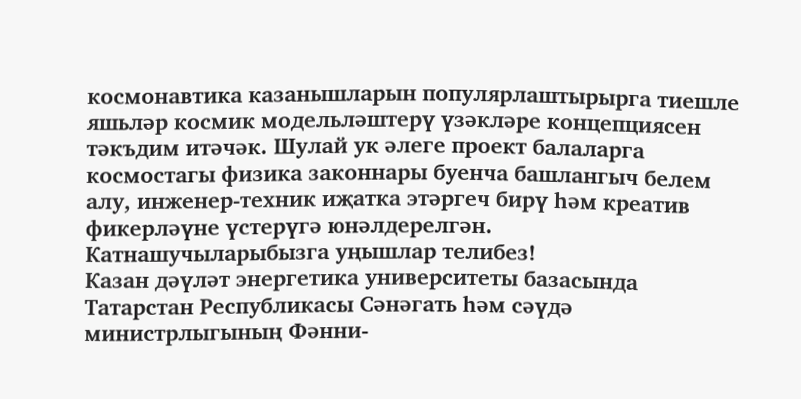космонавтика казанышларын популярлаштырырга тиешле яшьләр космик модельләштерү үзәкләре концепциясен тәкъдим итәчәк. Шулай ук әлеге проект балаларга космостагы физика законнары буенча башлангыч белем алу, инженер-техник иҗатка этәргеч бирү һәм креатив фикерләүне үстерүгә юнәлдерелгән.
Катнашучыларыбызга уңышлар телибез!
Казан дәүләт энергетика университеты базасында Татарстан Республикасы Сәнәгать һәм сәүдә министрлыгының Фәнни-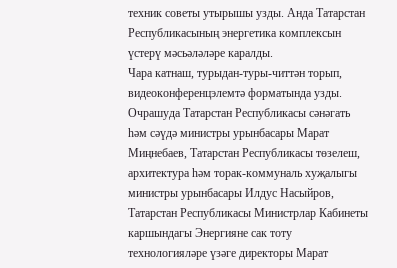техник советы утырышы узды. Анда Татарстан Республикасының энергетика комплексын үстерү мәсьәләләре каралды.
Чара катнаш, турыдан-туры-читтән торып, видеоконференцэлемтә форматында узды. Очрашуда Татарстан Республикасы сәнәгать һәм сәүдә министры урынбасары Марат Миңнебаев, Татарстан Республикасы төзелеш, архитектура һәм торак-коммуналь хуҗалыгы министры урынбасары Илдус Насыйров, Татарстан Республикасы Министрлар Кабинеты каршындагы Энергияне сак тоту технологияләре үзәге директоры Марат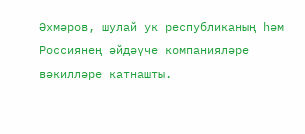Әхмәров, шулай ук республиканың һәм Россиянең әйдәүче компанияләре вәкилләре катнашты.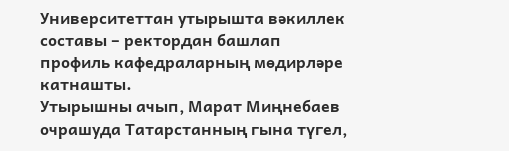Университеттан утырышта вәкиллек составы – ректордан башлап профиль кафедраларның мөдирләре катнашты.
Утырышны ачып, Марат Миңнебаев очрашуда Татарстанның гына түгел,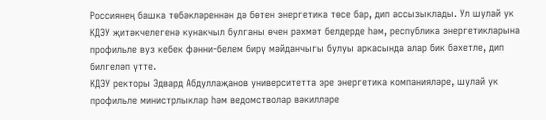Россиянең башка төбәкләреннән дә бөтен энергетика төсе бар, дип ассызыклады. Ул шулай ук КДЭУ җитәкчелегенә кунакчыл булганы өчен рәхмәт белдерде һәм, республика энергетикларына профильле вуз кебек фәнни-белем бирү мәйданчыгы булуы аркасында алар бик бәхетле, дип билгеләп үтте.
КДЭУ ректоры Эдвард Абдуллаҗанов университетта эре энергетика компанияләре, шулай ук профильле министрлыклар һәм ведомстволар вәкилләре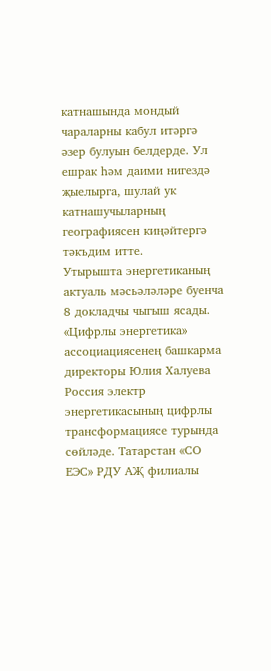катнашында мондый чараларны кабул итәргә әзер булуын белдерде. Ул ешрак һәм даими нигездә җыелырга, шулай ук катнашучыларның географиясен киңәйтергә тәкъдим итте.
Утырышта энергетиканың актуаль мәсьәләләре буенча 8 докладчы чыгыш ясады. «Цифрлы энергетика» ассоциациясенең башкарма директоры Юлия Халуева Россия электр энергетикасының цифрлы трансформациясе турында сөйләде. Татарстан «СО ЕЭС» РДУ АҖ филиалы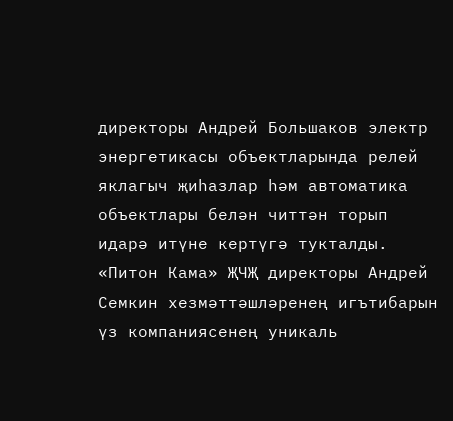директоры Андрей Большаков электр энергетикасы объектларында релей яклагыч җиһазлар һәм автоматика объектлары белән читтән торып идарә итүне кертүгә тукталды.
«Питон Кама» ҖЧҖ директоры Андрей Семкин хезмәттәшләренең игътибарын үз компаниясенең уникаль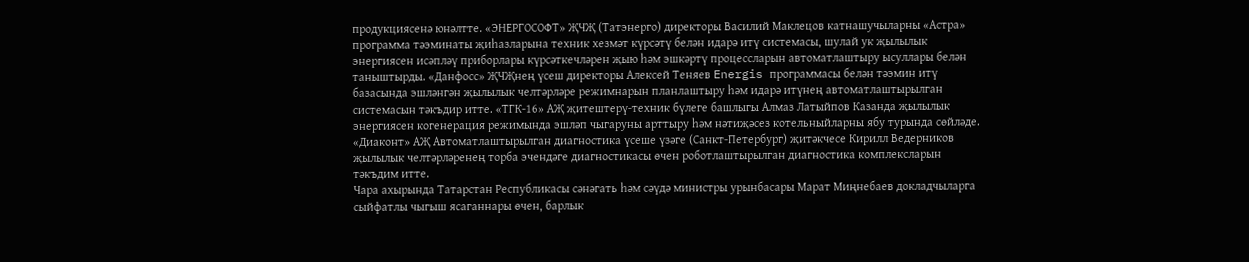продукциясенә юнәлтте. «ЭНЕРГОСОФТ» ҖЧҖ (Татэнерго) директоры Василий Маклецов катнашучыларны «Астра» программа тәэминаты җиһазларына техник хезмәт күрсәтү белән идарә итү системасы, шулай ук җылылык энергиясен исәпләү приборлары күрсәткечләрен җыю һәм эшкәртү процессларын автоматлаштыру ысуллары белән таныштырды. «Данфосс» ҖЧҖнең үсеш директоры Алексей Теняев Energis программасы белән тәэмин итү базасында эшләнгән җылылык челтәрләре режимнарын планлаштыру һәм идарә итүнең автоматлаштырылган системасын тәкъдир итте. «ТГК-16» АҖ җитештерү-техник бүлеге башлыгы Алмаз Латыйпов Казанда җылылык энергиясен когенерация режимында эшләп чыгаруны арттыру һәм нәтиҗәсез котельныйларны ябу турында сөйләде. «Диаконт» АҖ Автоматлаштырылган диагностика үсеше үзәге (Санкт-Петербург) җитәкчесе Кирилл Ведерников җылылык челтәрләренең торба эчендәге диагностикасы өчен роботлаштырылган диагностика комплексларын тәкъдим итте.
Чара ахырында Татарстан Республикасы сәнәгать һәм сәүдә министры урынбасары Марат Миңнебаев докладчыларга сыйфатлы чыгыш ясаганнары өчен, барлык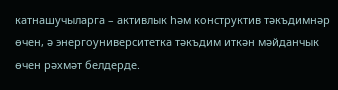катнашучыларга – активлык һәм конструктив тәкъдимнәр өчен, ә энергоуниверситетка тәкъдим иткән мәйданчык өчен рәхмәт белдерде.